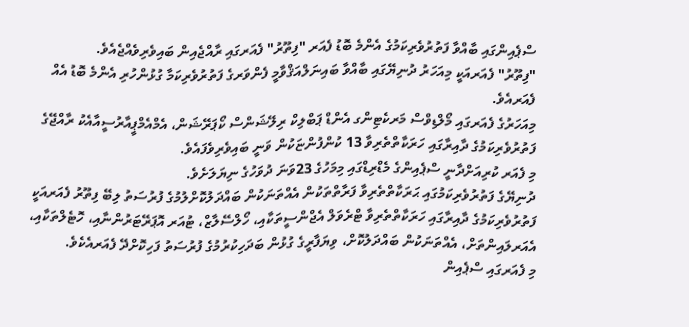ސްޕެއިންގައި ބާއްވާ ފަތުރުވެރިކަމުގެ އެންމެ ބޮޑު ފެއަރ "ފިތޫރު" ފެއަރގައި ރާއްޖެއިން ބައިވެރިވެއްޖެއެވެ.
"ފިތޫރު" ފެއަރއަކީ މިއަހަރު ދުނިޔޭގައި ބާއްވާ ބައިނަލްއަޤްވާމީ ފެންވަރގެ ފަތުރުވެރިކަމާ ގުޅުންހުރި އެންމެ ބޮޑު އެއް ފެއަރއެވެ.
މިއަހަރުގެ ފެއަރގައި މޯލްޑިވްސް މަރކެޓިންގ އެންޑް ޕަބްލިކް ރިލޭޝަންސް ކޯޕަރޭޝަން، އެމްއެމްޕީއާރުސީއާއެކު ރާއްޖޭގެ ފަތުރުވެރިކަމުގެ ދާއިރާގައި ހަރަކާތްތެރިވާ 13 ކުންފުންޏަކުން ވަނީ ބައިވެރިވެފައެވެ.
މި ފެއަރ ކުރިއަށްދާނީ ސްޕެއިންގެ މެޑްރިޑްގައި މިމަހުގެ 23ވަނަ ދުވަހުގެ ނިޔަލަށެވެ.
ދުނިޔޭގެ ފަތުރުވެރިކަމުގައި ޙަރަކާތްތެރިވާ ފަރާތްތަކުން އެއްތަނަކުން ބައްދަލުކޮށްލުމުގެ ފުރުސަތު ލިބޭ ފިތޫރު ފެއަރއަކީ ފަތުރުވެރިކަމުގެ ދާއިރާގައި ހަރަކާތްތެރިވާ ޓްރެވަލް އެޖްންސީތަކާއި، ހޯލްސޭލާޒް، ޓުއަރ އޮޕަރޭޓަރުންނާއި، ހޮޓެލްތަކާއި، އެއަރލައިންތަށް، އެއްތަނަކުން ބައްދަލުކޮށް، ވިޔަފާރީގެ ގުޅުން ބަދަހިކުރުމުގެ ފުރުސަތު ފަހިކޮށްދޭ ފެއަރއެކެވެ.
މި ފެއަރގައި ސްޕެއިން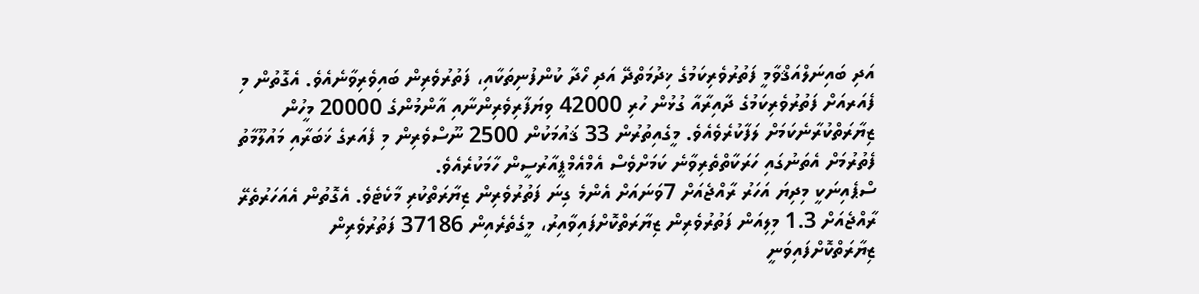އަދި ބައިނަލްއަޤްވާމީ ފަތުރުވެރިކަމުގެ ޚިދުމަތްދޭ އަދި ހޯދާ ކުންފުނިތަކާއި، ފަތުރުވެރިން ބައިވެރިވާނެއެވެ. އެގޮތުން މި ފެއަރއަށް ފަތުރުވެރިކަމުގެ ދާއިރާއާ ގުޅުން ހުރި 42000 ވިޔަފާރިވެރިންނާއި އާންމުންގެ 20000 މީހުން ޒިޔާރަތްކުރާނެކަމަށް ލަފާކުރެވެއެވެ. މީގެއިތުރުން 33 ޤައުމަކުން 2500 ނޫސްވެރިން މި ފެއަރގެ ޚަބަރާއި މައުލޫމާތު ފެތުރުމަށް އެތަނުގައި ހަރަކާތްތެރިވާނެ ކަމަށްވެސް އެމްއެމްޕީއާރުސީން ހާމަކުރެއެވެ.
ސްޕެއިނަކީ މިދިޔަ އަހަރު ރާއްޖެއަށް 7ވަނައަށް އެންމެ ގިނަ ފަތުރުވެރިން ޒިޔާރަތްކުރި މާކެޓެވެ. އެގޮތުން އެއަހަރުތެރޭ ރާއްޖެއަށް 1.3 މިލިއަން ފަތުރުވެރިން ޒިޔާރަތްކޮށްފައިވާއިރު، މީގެތެރެއިން 37186 ފަތުރުވެރިން ޒިޔާރަތްކޮށްފައިވަނީ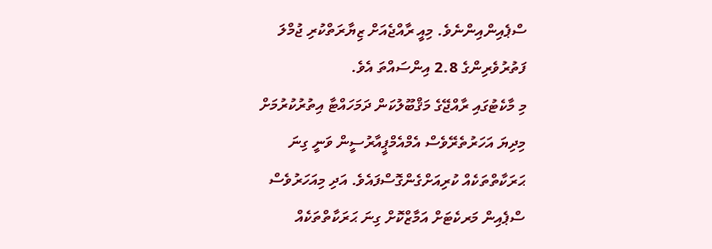ސްޕެއިންއިންނެވެ. މިއީ ރާއްޖެއަށް ޒިޔާރަތްކުރި ޖުމްލަ ފަތުރުވެރިންގެ 2.8 އިންސައްތަ އެވެ.
މި މާކެޓުގައި ރާއްޖޭގެ މަޤްބޫލުކަން ދަމަހައްޓާ އިތުރުކުރުމަށް މިދިޔަ އަހަރުތެރޭވެސް އެމްއެމްޕީއާރުސީން ވަނީ ގިނަ ޙަރަކާތްތަކެއް ކުރިއަށްގެންގޮސްފައެވެ. އަދި މިއަހަރުވެސް ސްޕެއިން މަރކެޓަށް އަމާޒްކޮށް ގިނަ ޙަރަކާތްތަކެއް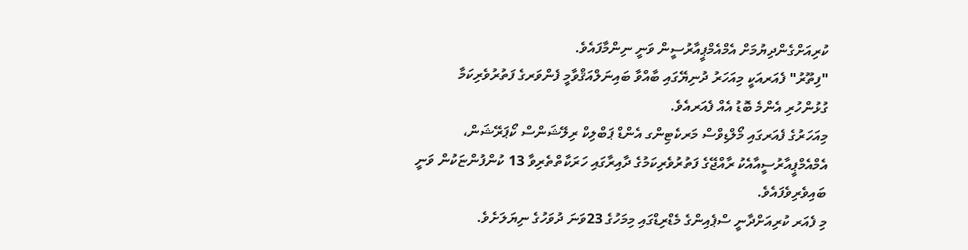ކުރިއަށްގެންދިޔުމަށް އެމްއެމްޕީއާރުސީން ވަނީ ނިންމާފައެވެ.
"ފިތޫރު" ފެއަރއަކީ މިއަހަރު ދުނިޔޭގައި ބާއްވާ ބައިނަލްއަޤްވާމީ ފެންވަރގެ ފަތުރުވެރިކަމާ ގުޅުންހުރި އެންމެ ބޮޑު އެއް ފެއަރއެވެ.
މިއަހަރުގެ ފެއަރގައި މޯލްޑިވްސް މަރކެޓިންގ އެންޑް ޕަބްލިކް ރިލޭޝަންސް ކޯޕަރޭޝަން، އެމްއެމްޕީއާރުސީއާއެކު ރާއްޖޭގެ ފަތުރުވެރިކަމުގެ ދާއިރާގައި ހަރަކާތްތެރިވާ 13 ކުންފުންޏަކުން ވަނީ ބައިވެރިވެފައެވެ.
މި ފެއަރ ކުރިއަށްދާނީ ސްޕެއިންގެ މެޑްރިޑްގައި މިމަހުގެ 23ވަނަ ދުވަހުގެ ނިޔަލަށެވެ.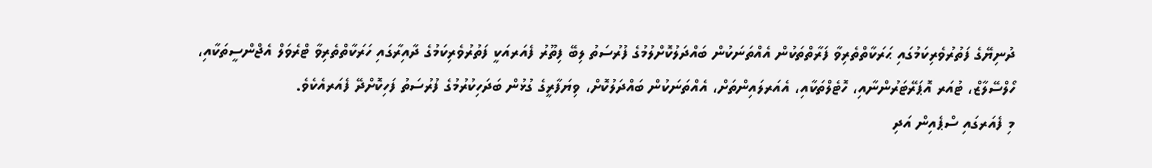ދުނިޔޭގެ ފަތުރުވެރިކަމުގައި ޙަރަކާތްތެރިވާ ފަރާތްތަކުން އެއްތަނަކުން ބައްދަލުކޮށްލުމުގެ ފުރުސަތު ލިބޭ ފިތޫރު ފެއަރއަކީ ފަތުރުވެރިކަމުގެ ދާއިރާގައި ހަރަކާތްތެރިވާ ޓްރެވަލް އެޖްންސީތަކާއި، ހޯލްސޭލާޒް، ޓުއަރ އޮޕަރޭޓަރުންނާއި، ހޮޓެލްތަކާއި، އެއަރލައިންތަށް، އެއްތަނަކުން ބައްދަލުކޮށް، ވިޔަފާރީގެ ގުޅުން ބަދަހިކުރުމުގެ ފުރުސަތު ފަހިކޮށްދޭ ފެއަރއެކެވެ.
މި ފެއަރގައި ސްޕެއިން އަދި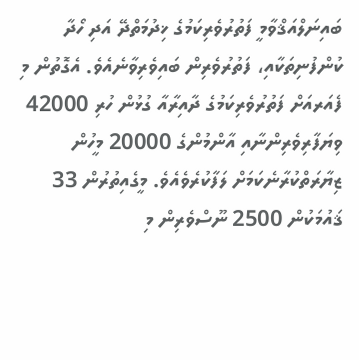ބައިނަލްއަޤްވާމީ ފަތުރުވެރިކަމުގެ ޚިދުމަތްދޭ އަދި ހޯދާ ކުންފުނިތަކާއި، ފަތުރުވެރިން ބައިވެރިވާނެއެވެ. އެގޮތުން މި ފެއަރއަށް ފަތުރުވެރިކަމުގެ ދާއިރާއާ ގުޅުން ހުރި 42000 ވިޔަފާރިވެރިންނާއި އާންމުންގެ 20000 މީހުން ޒިޔާރަތްކުރާނެކަމަށް ލަފާކުރެވެއެވެ. މީގެއިތުރުން 33 ޤައުމަކުން 2500 ނޫސްވެރިން މި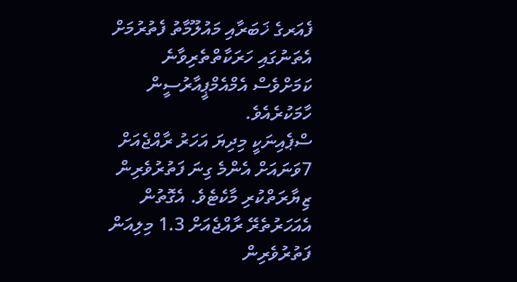ފެއަރގެ ޚަބަރާއި މައުލޫމާތު ފެތުރުމަށް އެތަނުގައި ހަރަކާތްތެރިވާނެ ކަމަށްވެސް އެމްއެމްޕީއާރުސީން ހާމަކުރެއެވެ.
ސްޕެއިނަކީ މިދިޔަ އަހަރު ރާއްޖެއަށް 7ވަނައަށް އެންމެ ގިނަ ފަތުރުވެރިން ޒިޔާރަތްކުރި މާކެޓެވެ. އެގޮތުން އެއަހަރުތެރޭ ރާއްޖެއަށް 1.3 މިލިއަން ފަތުރުވެރިން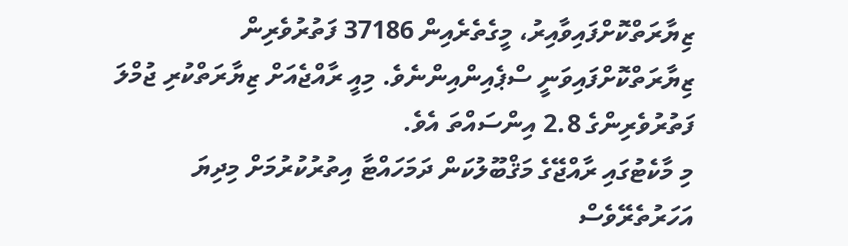ޒިޔާރަތްކޮށްފައިވާއިރު، މީގެތެރެއިން 37186 ފަތުރުވެރިން ޒިޔާރަތްކޮށްފައިވަނީ ސްޕެއިންއިންނެވެ. މިއީ ރާއްޖެއަށް ޒިޔާރަތްކުރި ޖުމްލަ ފަތުރުވެރިންގެ 2.8 އިންސައްތަ އެވެ.
މި މާކެޓުގައި ރާއްޖޭގެ މަޤްބޫލުކަން ދަމަހައްޓާ އިތުރުކުރުމަށް މިދިޔަ އަހަރުތެރޭވެސް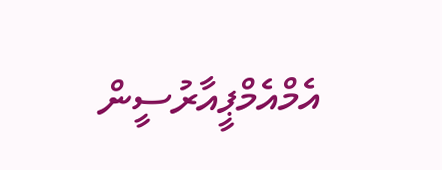އެމްއެމްޕީއާރުސީން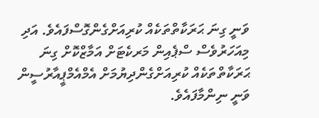ވަނީ ގިނަ ޙަރަކާތްތަކެއް ކުރިއަށްގެންގޮސްފައެވެ. އަދި މިއަހަރުވެސް ސްޕެއިން މަރކެޓަށް އަމާޒްކޮށް ގިނަ ޙަރަކާތްތަކެއް ކުރިއަށްގެންދިޔުމަށް އެމްއެމްޕީއާރުސީން ވަނީ ނިންމާފައެވެ.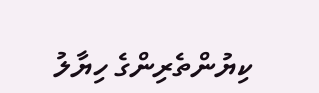ކިޔުންތެރިންގެ ހިޔާލު